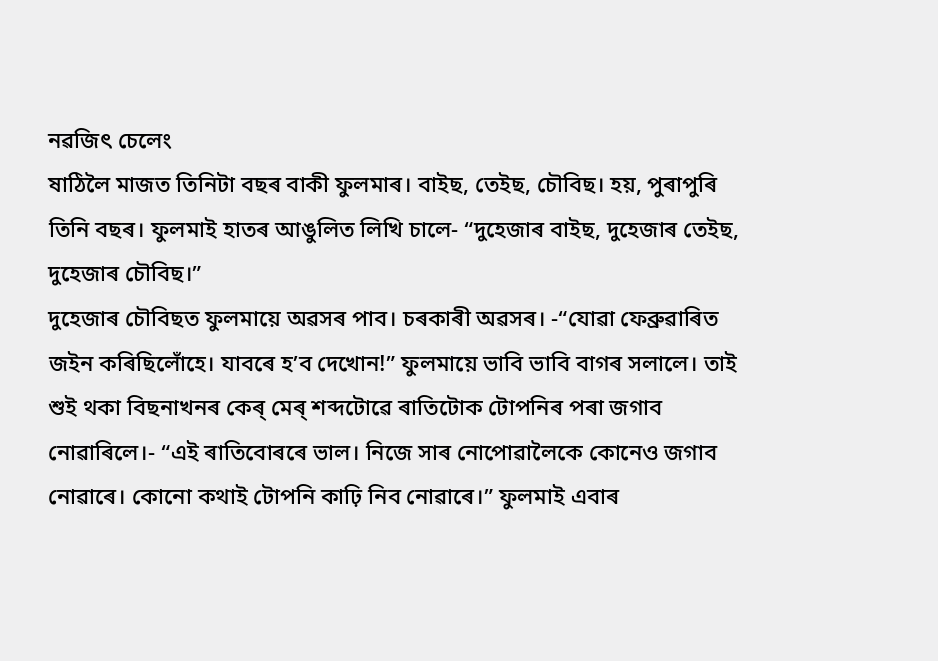নৱজিৎ চেলেং
ষাঠিলৈ মাজত তিনিটা বছৰ বাকী ফুলমাৰ। বাইছ, তেইছ, চৌবিছ। হয়, পুৰাপুৰি তিনি বছৰ। ফুলমাই হাতৰ আঙুলিত লিখি চালে- “দুহেজাৰ বাইছ, দুহেজাৰ তেইছ, দুহেজাৰ চৌবিছ।”
দুহেজাৰ চৌবিছত ফুলমায়ে অৱসৰ পাব। চৰকাৰী অৱসৰ। -“যোৱা ফেব্ৰুৱাৰিত জইন কৰিছিলোঁহে। যাবৰে হ’ব দেখোন!” ফুলমায়ে ভাবি ভাবি বাগৰ সলালে। তাই শুই থকা বিছনাখনৰ কেৰ্ মেৰ্ শব্দটোৱে ৰাতিটোক টোপনিৰ পৰা জগাব নোৱাৰিলে।- “এই ৰাতিবোৰৰে ভাল। নিজে সাৰ নোপোৱালৈকে কোনেও জগাব নোৱাৰে। কোনো কথাই টোপনি কাঢ়ি নিব নোৱাৰে।” ফুলমাই এবাৰ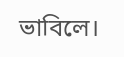ভাবিলে।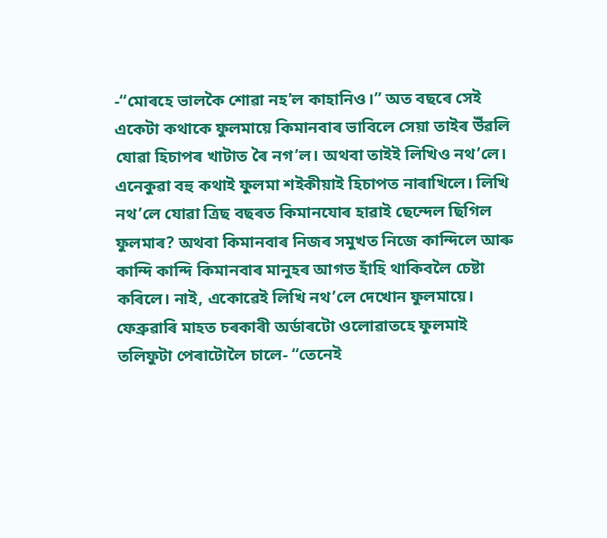-“মোৰহে ভালকৈ শোৱা নহ’ল কাহানিও।” অত বছৰে সেই একেটা কথাকে ফুলমায়ে কিমানবাৰ ভাবিলে সেয়া তাইৰ উঁৱলি যোৱা হিচাপৰ খাটাত ৰৈ নগ’ল। অথবা তাইই লিখিও নথ’লে। এনেকুৱা বহু কথাই ফুলমা শইকীয়াই হিচাপত নাৰাখিলে। লিখি নথ’লে যোৱা ত্ৰিছ বছৰত কিমানযোৰ হাৱাই ছেন্দেল ছিগিল ফুলমাৰ? অথবা কিমানবাৰ নিজৰ সমুখত নিজে কান্দিলে আৰু কান্দি কান্দি কিমানবাৰ মানুহৰ আগত হাঁহি থাকিবলৈ চেষ্টা কৰিলে। নাই, একোৱেই লিখি নথ’লে দেখোন ফুলমায়ে। ফেব্ৰুৱাৰি মাহত চৰকাৰী অৰ্ডাৰটো ওলোৱাতহে ফুলমাই তলিফুটা পেৰাটোলৈ চালে- “তেনেই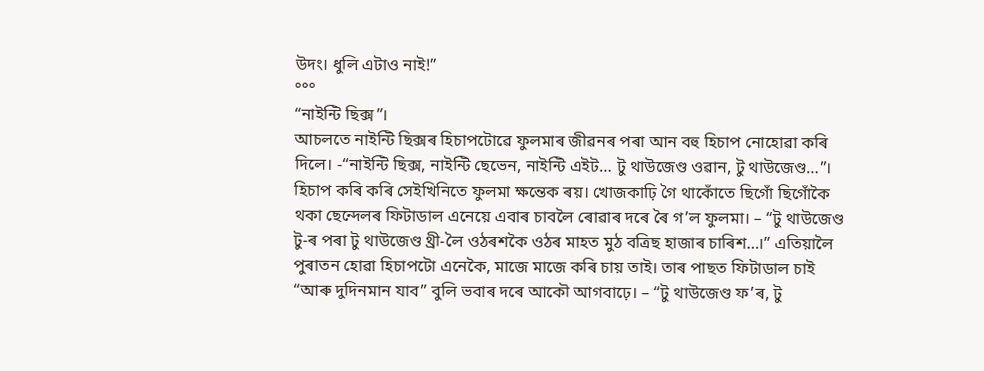উদং। ধুলি এটাও নাই!”
°°°
“নাইন্টি ছিক্স”।
আচলতে নাইন্টি ছিক্সৰ হিচাপটোৱে ফুলমাৰ জীৱনৰ পৰা আন বহু হিচাপ নোহোৱা কৰি দিলে। -“নাইন্টি ছিক্স, নাইন্টি ছেভেন, নাইন্টি এইট… টু থাউজেণ্ড ওৱান, টু থাউজেণ্ড…”। হিচাপ কৰি কৰি সেইখিনিতে ফুলমা ক্ষন্তেক ৰয়। খোজকাঢ়ি গৈ থাকোঁতে ছিগোঁ ছিগোঁকৈ থকা ছেন্দেলৰ ফিটাডাল এনেয়ে এবাৰ চাবলৈ ৰোৱাৰ দৰে ৰৈ গ’ল ফুলমা। – “টু থাউজেণ্ড টু-ৰ পৰা টু থাউজেণ্ড থ্ৰী-লৈ ওঠৰশকৈ ওঠৰ মাহত মুঠ বত্ৰিছ হাজাৰ চাৰিশ…।” এতিয়ালৈ পুৰাতন হোৱা হিচাপটো এনেকৈ, মাজে মাজে কৰি চায় তাই। তাৰ পাছত ফিটাডাল চাই “আৰু দুদিনমান যাব” বুলি ভবাৰ দৰে আকৌ আগবাঢ়ে। – “টু থাউজেণ্ড ফ’ৰ, টু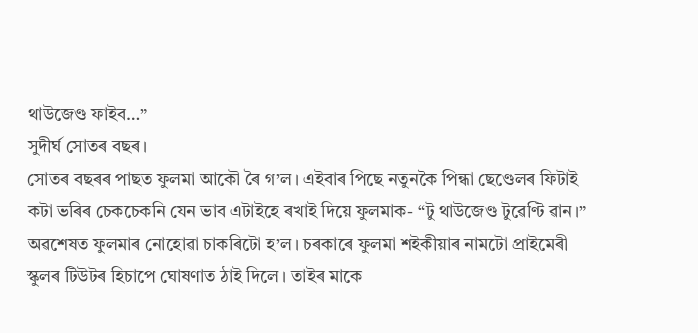থাউজেণ্ড ফাইব…”
সুদীৰ্ঘ সোতৰ বছৰ।
সোতৰ বছৰৰ পাছত ফুলমা আকৌ ৰৈ গ’ল। এইবাৰ পিছে নতুনকৈ পিন্ধা ছেণ্ডেলৰ ফিটাই কটা ভৰিৰ চেকচেকনি যেন ভাব এটাইহে ৰখাই দিয়ে ফুলমাক- “টু থাউজেণ্ড টুৱেণ্টি ৱান।”
অৱশেষত ফুলমাৰ নোহোৱা চাকৰিটো হ’ল। চৰকাৰে ফুলমা শইকীয়াৰ নামটো প্ৰাইমেৰী স্কুলৰ টিউটৰ হিচাপে ঘোষণাত ঠাই দিলে। তাইৰ মাকে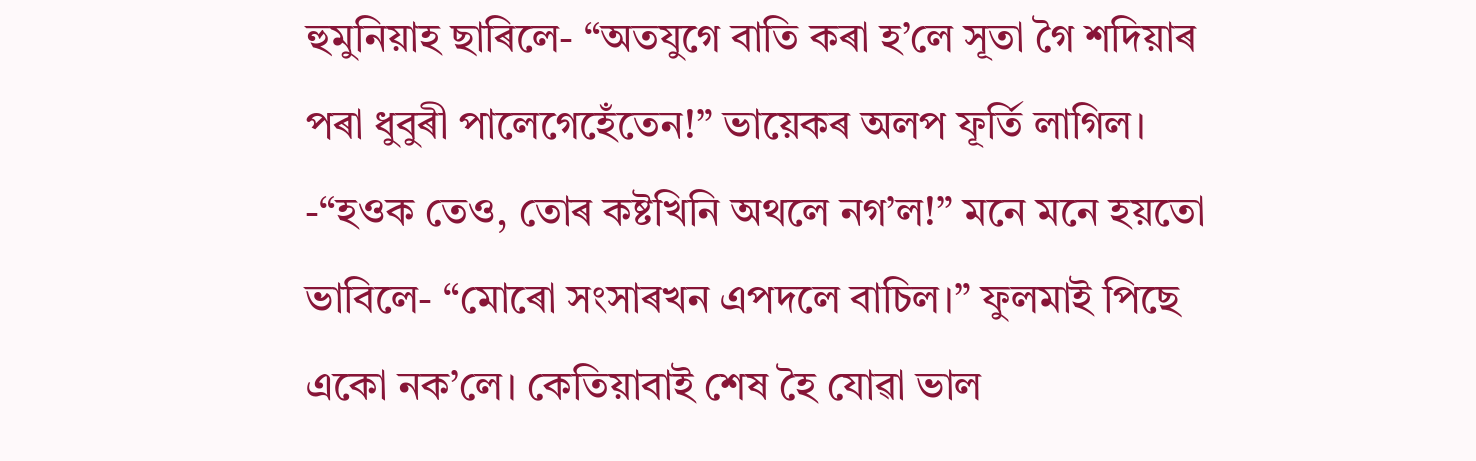হুমুনিয়াহ ছাৰিলে- “অতযুগে বাতি কৰা হ’লে সূতা গৈ শদিয়াৰ পৰা ধুবুৰী পালেগেহেঁতেন!” ভায়েকৰ অলপ ফূৰ্তি লাগিল।
-“হওক তেও, তোৰ কষ্টখিনি অথলে নগ’ল!” মনে মনে হয়তো ভাবিলে- “মোৰো সংসাৰখন এপদলে বাচিল।” ফুলমাই পিছে একো নক’লে। কেতিয়াবাই শেষ হৈ যোৱা ভাল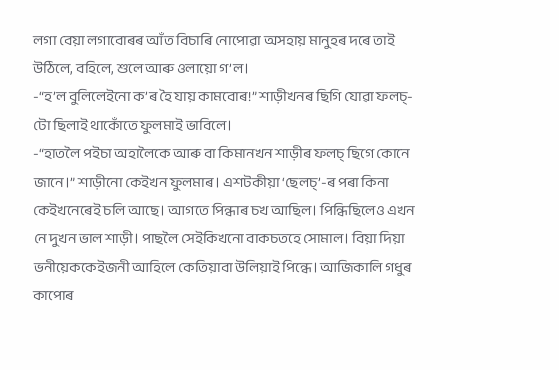লগা বেয়া লগাবোৰৰ আঁত বিচাৰি নোপোৱা অসহায় মানুহৰ দৰে তাই উঠিলে, বহিলে, শুলে আৰু ওলায়ো গ’ল।
-“হ’ল বুলিলেইনো ক’ৰ হৈ যায় কামবোৰ!” শাড়ীখনৰ ছিগি যোৱা ফলচ্-টো ছিলাই থাকোঁতে ফুলমাই ভাবিলে।
-“হাতলৈ পইচা অহালৈকে আৰু বা কিমানখন শাড়ীৰ ফলচ্ ছিগে কোনে জানে।” শাড়ীনো কেইখন ফুলমাৰ। এশটকীয়া ‘ছেলচ্’-ৰ পৰা কিনা কেইখনেৰেই চলি আছে। আগতে পিন্ধাৰ চখ আছিল। পিন্ধিছিলেও এখন নে দুখন ভাল শাড়ী। পাছলৈ সেইকিখনো বাকচতহে সোমাল। বিয়া দিয়া ভনীয়েককেইজনী আহিলে কেতিয়াবা উলিয়াই পিন্ধে। আজিকালি গধুৰ কাপোৰ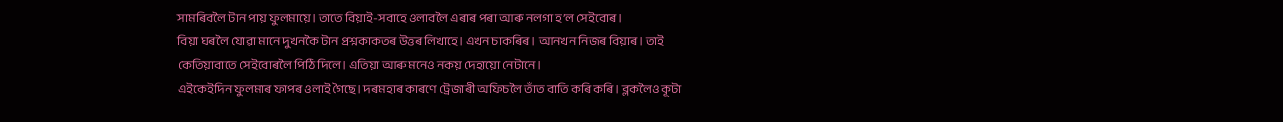সামৰিবলৈ টান পায় ফুলমায়ে। তাতে বিয়াই-সবাহে ওলাবলৈ এৰাৰ পৰা আৰু নলগা হ’ল সেইবোৰ।
বিয়া ঘৰলৈ যোৱা মানে দুখনকৈ টান প্ৰশ্নকাকতৰ উত্তৰ লিখাহে। এখন চাকৰিৰ। আনখন নিজৰ বিয়াৰ। তাই কেতিয়াবাতে সেইবোৰলৈ পিঠি দিলে। এতিয়া আৰু মনেও নকয় দেহায়ো নেটানে।
এইকেইদিন ফুলমাৰ ফাপৰ ওলাই গৈছে। দৰমহাৰ কাৰণে ট্ৰেজাৰী অফিচলৈ তাঁত বাতি কৰি কৰি। ব্লকলৈও কূটা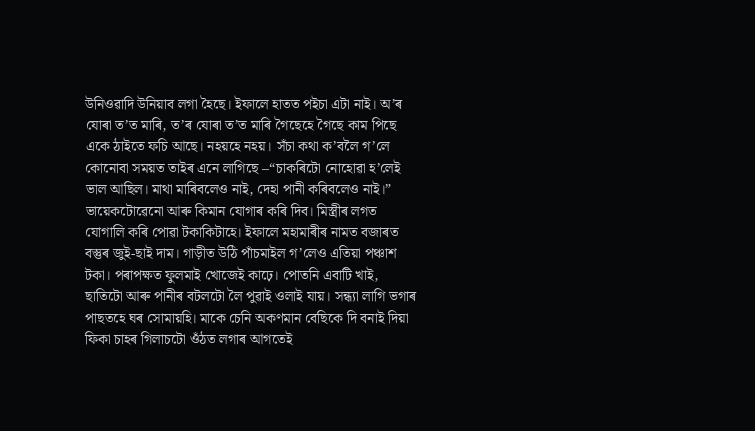উনিওৱাদি উনিয়াব লগা হৈছে। ইফালে হাতত পইচা এটা নাই। অ’ৰ যোৰা ত’ত মাৰি, ত’ৰ যোৰা ত’ত মাৰি গৈছেহে গৈছে কাম পিছে একে ঠাইতে ফচি আছে। নহয়হে নহয়। সঁচা কথা ক’বলৈ গ’লে কোনোবা সময়ত তাইৰ এনে লাগিছে –“চাকৰিটো নোহোৱা হ’লেই ভাল আছিল। মাথা মাৰিবলেও নাই, দেহা পানী কৰিবলেও নাই।” ভায়েকটোৱেনো আৰু কিমান যোগাৰ কৰি দিব। মিস্ত্ৰীৰ লগত যোগালি কৰি পোৱা টকাকিটাহে। ইফালে মহামাৰীৰ নামত বজাৰত বস্তুৰ জুই-ছাই দাম। গাড়ীত উঠি পাঁচমাইল গ’লেও এতিয়া পঞ্চাশ টকা। পৰাপক্ষত ফুলমাই খোজেই কাঢ়ে। পোতনি এবাটি খাই, ছাতিটো আৰু পানীৰ বটলটো লৈ পুৱাই ওলাই যায়। সন্ধ্যা লাগি ভগাৰ পাছতহে ঘৰ সোমায়হি। মাকে চেনি অকণমান বেছিকে দি বনাই দিয়া ফিকা চাহৰ গিলাচটো ওঁঠত লগাৰ আগতেই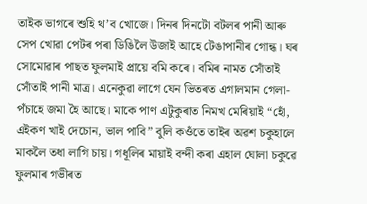তাইক ভাগৰে শুহি থ’ব খোজে। দিনৰ দিনটো বটলৰ পানী আৰু সেপ খোৱা পেটৰ পৰা ডিঙিলৈ উজাই আহে টেঙাপানীৰ গোন্ধ। ঘৰ সোমোৱাৰ পাছত ফুলমাই প্ৰায়ে বমি কৰে। বমিৰ নামত সোঁতাই সোঁতাই পানী মাত্ৰ। এনেকুৱা লাগে যেন ভিতৰত এগালমান গেলা-পঁচাহে জমা হৈ আছে। মাকে পাণ এটুকুৰাত নিমখ মেৰিয়াই “হোঁ, এইকণ খাই দেচোন, ভাল পাবি” বুলি কওঁতে তাইৰ অৱশ চকুহালে মাকলৈ তধা লাগি চায়। গধূলিৰ মায়াই বন্দী কৰা এহাল ঘোলা চকুৱে ফুলমাৰ গভীৰত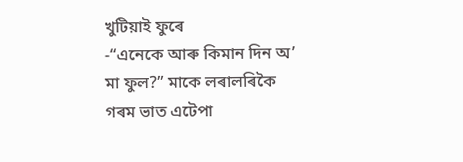খুটিয়াই ফুৰে
-“এনেকে আৰু কিমান দিন অ’ মা ফুল?” মাকে লৰালৰিকৈ গৰম ভাত এটেপা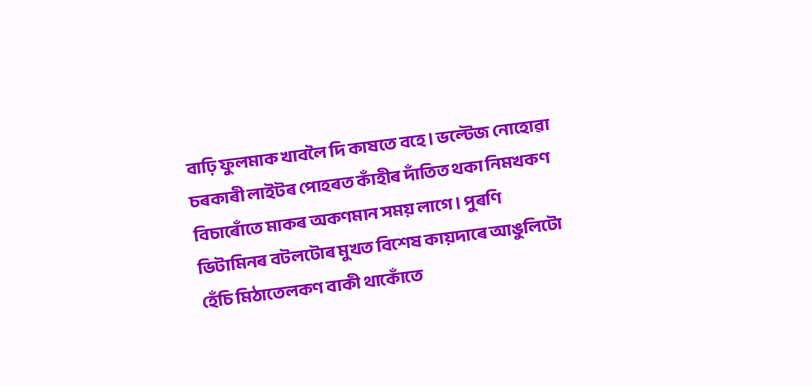বাঢ়ি ফুলমাক খাবলৈ দি কাষতে বহে। ভল্টেজ নোহোৱা চৰকাৰী লাইটৰ পোহৰত কাঁহীৰ দাঁতিত থকা নিমখকণ বিচাৰোঁতে মাকৰ অকণমান সময় লাগে। পুৰণি ভিটামিনৰ বটলটোৰ মুখত বিশেষ কায়দাৰে আঙুলিটো হেঁচি মিঠাতেলকণ বাকী থাকোঁতে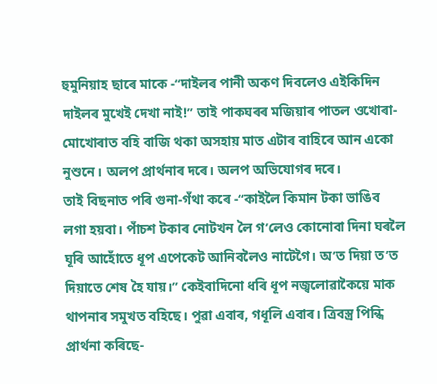হুমুনিয়াহ ছাৰে মাকে -“দাইলৰ পানী অকণ দিবলেও এইকিদিন দাইলৰ মুখেই দেখা নাই!” তাই পাকঘৰৰ মজিয়াৰ পাতল ওখোৰা-মোখোৰাত বহি বাজি থকা অসহায় মাত এটাৰ বাহিৰে আন একো নুশুনে। অলপ প্ৰাৰ্থনাৰ দৰে। অলপ অভিযোগৰ দৰে।
তাই বিছনাত পৰি গুনা-গঁথা কৰে -“কাইলৈ কিমান টকা ভাঙিব লগা হয়বা। পাঁচশ টকাৰ নোটখন লৈ গ’লেও কোনোবা দিনা ঘৰলৈ ঘূৰি আহোঁতে ধূপ এপেকেট আনিবলৈও নাটেগৈ। অ’ত দিয়া ত’ত দিয়াতে শেষ হৈ যায়।” কেইবাদিনো ধৰি ধূপ নজ্বলোৱাকৈয়ে মাক থাপনাৰ সমুখত বহিছে। পুৱা এবাৰ, গধূলি এবাৰ। ত্ৰিবস্ত্ৰ পিন্ধি প্ৰাৰ্থনা কৰিছে-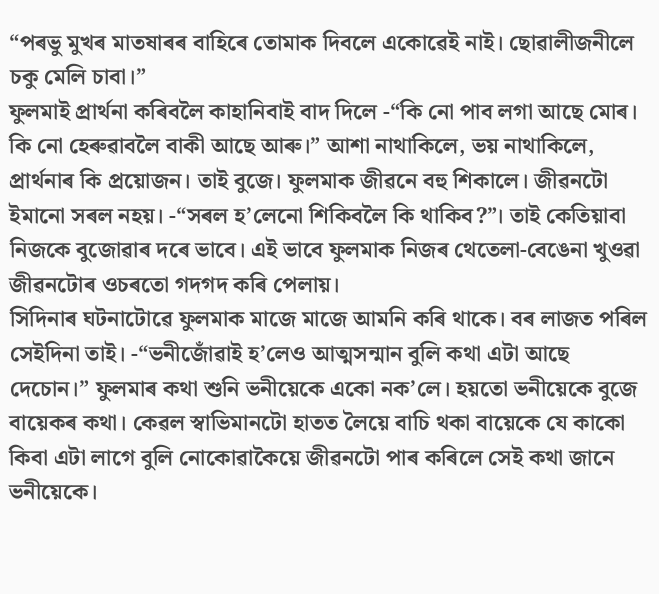“পৰভু মুখৰ মাতষাৰৰ বাহিৰে তোমাক দিবলে একোৱেই নাই। ছোৱালীজনীলে চকু মেলি চাবা।”
ফুলমাই প্ৰাৰ্থনা কৰিবলৈ কাহানিবাই বাদ দিলে -“কি নো পাব লগা আছে মোৰ। কি নো হেৰুৱাবলৈ বাকী আছে আৰু।” আশা নাথাকিলে, ভয় নাথাকিলে, প্ৰাৰ্থনাৰ কি প্ৰয়োজন। তাই বুজে। ফুলমাক জীৱনে বহু শিকালে। জীৱনটো ইমানো সৰল নহয়। -“সৰল হ’লেনো শিকিবলৈ কি থাকিব?”। তাই কেতিয়াবা নিজকে বুজোৱাৰ দৰে ভাবে। এই ভাবে ফুলমাক নিজৰ থেতেলা-বেঙেনা খুওৱা জীৱনটোৰ ওচৰতো গদগদ কৰি পেলায়।
সিদিনাৰ ঘটনাটোৱে ফুলমাক মাজে মাজে আমনি কৰি থাকে। বৰ লাজত পৰিল সেইদিনা তাই। -“ভনীজোঁৱাই হ’লেও আত্মসন্মান বুলি কথা এটা আছে দেচোন।” ফুলমাৰ কথা শুনি ভনীয়েকে একো নক’লে। হয়তো ভনীয়েকে বুজে বায়েকৰ কথা। কেৱল স্বাভিমানটো হাতত লৈয়ে বাচি থকা বায়েকে যে কাকো কিবা এটা লাগে বুলি নোকোৱাকৈয়ে জীৱনটো পাৰ কৰিলে সেই কথা জানে ভনীয়েকে।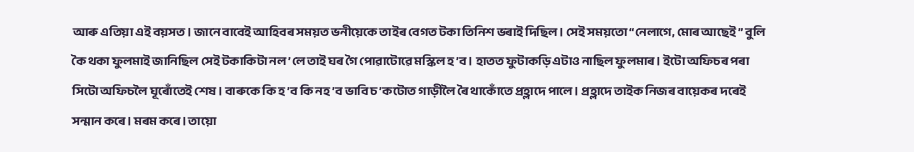আৰু এতিয়া এই বয়সত। জানে বাবেই আহিবৰ সময়ত ভনীয়েকে তাইৰ বেগত টকা তিনিশ ভৰাই দিছিল। সেই সময়তো “নেলাগে, মোৰ আছেই” বুলি কৈ থকা ফুলমাই জানিছিল সেই টকাকিটা নল’লে তাই ঘৰ গৈ পোৱাটোৱে মস্কিল হ’ব। হাতত ফুটাকড়ি এটাও নাছিল ফুলমাৰ। ইটো অফিচৰ পৰা সিটো অফিচলৈ ঘূৰোঁতেই শেষ। বাৰুকে কি হ’ব কি নহ’ব ভাবি চ’কটোত গাড়ীলৈ ৰৈ থাকোঁতে প্ৰহ্লাদে পালে। প্ৰহ্লাদে তাইক নিজৰ বায়েকৰ দৰেই সন্মান কৰে। মৰম কৰে। তায়ো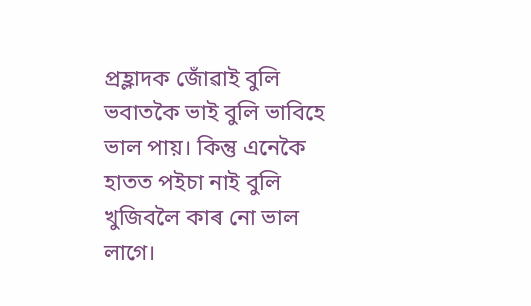প্ৰহ্লাদক জোঁৱাই বুলি ভবাতকৈ ভাই বুলি ভাবিহে ভাল পায়। কিন্তু এনেকৈ হাতত পইচা নাই বুলি খুজিবলৈ কাৰ নো ভাল লাগে।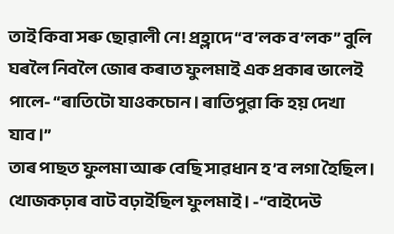তাই কিবা সৰু ছোৱালী নে! প্ৰহ্লাদে “ব’লক ব’লক” বুলি ঘৰলৈ নিবলৈ জোৰ কৰাত ফুলমাই এক প্ৰকাৰ ভালেই পালে- “ৰাতিটো যাওকচোন। ৰাতিপুৱা কি হয় দেখা যাব।”
তাৰ পাছত ফুলমা আৰু বেছি সাৱধান হ’ব লগা হৈছিল। খোজকঢ়াৰ বাট বঢ়াইছিল ফুলমাই। -“বাইদেউ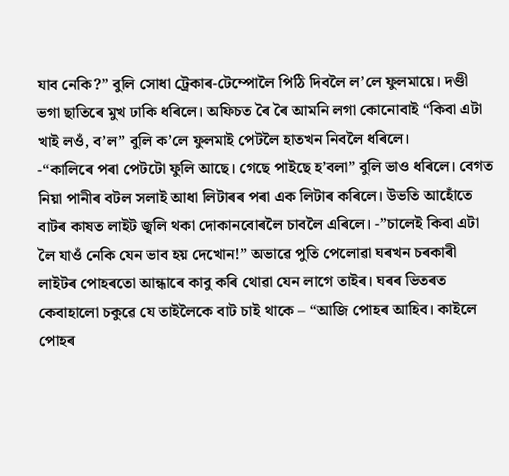যাব নেকি?” বুলি সোধা ট্ৰেকাৰ-টেম্পোলৈ পিঠি দিবলৈ ল’লে ফুলমায়ে। দণ্ডী ভগা ছাতিৰে মুখ ঢাকি ধৰিলে। অফিচত ৰৈ ৰৈ আমনি লগা কোনোবাই “কিবা এটা খাই লওঁ, ব’ল” বুলি ক’লে ফুলমাই পেটলৈ হাতখন নিবলৈ ধৰিলে।
-“কালিৰে পৰা পেটটো ফুলি আছে। গেছে পাইছে হ’বলা” বুলি ভাও ধৰিলে। বেগত নিয়া পানীৰ বটল সলাই আধা লিটাৰৰ পৰা এক লিটাৰ কৰিলে। উভতি আহোঁতে বাটৰ কাষত লাইট জ্বলি থকা দোকানবোৰলৈ চাবলৈ এৰিলে। -”চালেই কিবা এটা লৈ যাওঁ নেকি যেন ভাব হয় দেখোন!” অভাৱে পুতি পেলোৱা ঘৰখন চৰকাৰী লাইটৰ পোহৰতো আন্ধাৰে কাবু কৰি থোৱা যেন লাগে তাইৰ। ঘৰৰ ভিতৰত কেবাহালো চকুৱে যে তাইলৈকে বাট চাই থাকে – “আজি পোহৰ আহিব। কাইলে পোহৰ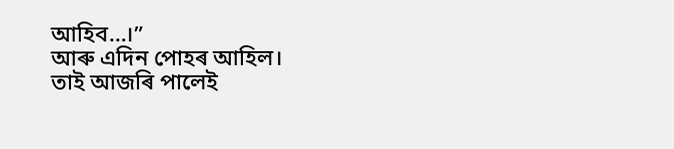আহিব…।”
আৰু এদিন পোহৰ আহিল।
তাই আজৰি পালেই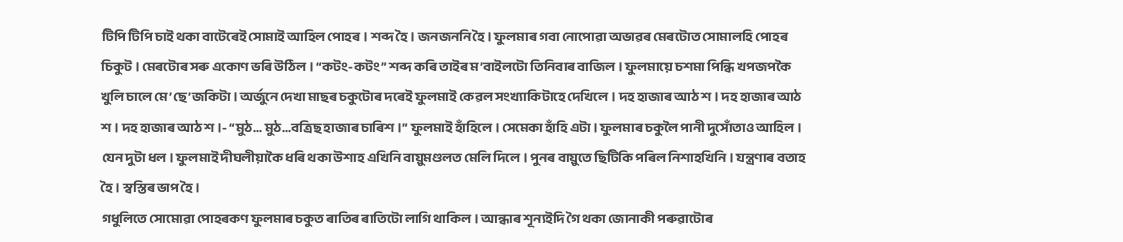টিপি টিপি চাই থকা বাটেৰেই সোমাই আহিল পোহৰ। শব্দ হৈ। জনজননি হৈ। ফুলমাৰ গবা নোপোৱা অভাৱৰ মেৰটোত সোমালহি পোহৰ চিকুট। মেৰটোৰ সৰু একোণ ভৰি উঠিল। “কটং-কটং” শব্দ কৰি তাইৰ ম’বাইলটো তিনিবাৰ বাজিল। ফুলমায়ে চশমা পিন্ধি খপজপকৈ খুলি চালে মে’ছে’জকিটা। অৰ্জুনে দেখা মাছৰ চকুটোৰ দৰেই ফুলমাই কেৱল সংখ্যাকিটাহে দেখিলে। দহ হাজাৰ আঠ শ। দহ হাজাৰ আঠ শ। দহ হাজাৰ আঠ শ।- “মুঠ… মুঠ…বত্ৰিছ হাজাৰ চাৰিশ।” ফুলমাই হাঁহিলে। সেমেকা হাঁহি এটা। ফুলমাৰ চকুলৈ পানী দুসোঁতাও আহিল। যেন দুটা ধল। ফুলমাই দীঘলীয়াকৈ ধৰি থকা উশাহ এখিনি বায়ুমণ্ডলত মেলি দিলে। পুনৰ বায়ুতে ছিটিকি পৰিল নিশাহখিনি। যন্ত্ৰণাৰ বতাহ হৈ। স্বস্তিৰ ভাপ হৈ।
গধুলিতে সোমোৱা পোহৰকণ ফুলমাৰ চকুত ৰাতিৰ ৰাতিটো লাগি থাকিল। আন্ধাৰ শূন্যইদি গৈ থকা জোনাকী পৰুৱাটোৰ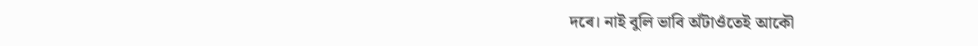দৰে। নাই বুলি ভাবি অঁটাওঁতেই আকৌ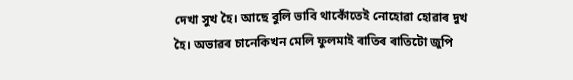দেখা সুখ হৈ। আছে বুলি ভাবি থাকোঁতেই নোহোৱা হোৱাৰ দুখ হৈ। অভাৱৰ চানেকিখন মেলি ফুলমাই ৰাতিৰ ৰাতিটো জুপি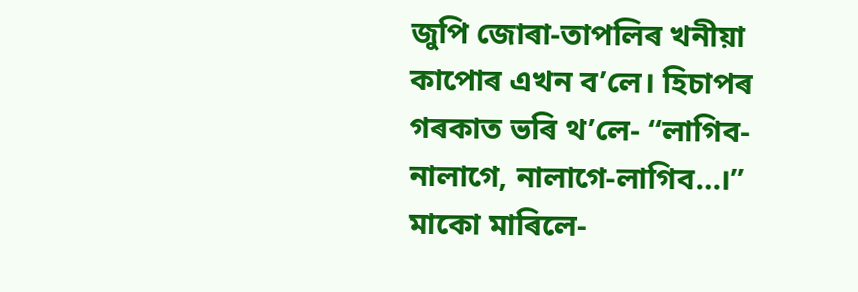জুপি জোৰা-তাপলিৰ খনীয়া কাপোৰ এখন ব’লে। হিচাপৰ গৰকাত ভৰি থ’লে- “লাগিব-নালাগে, নালাগে-লাগিব…।” মাকো মাৰিলে-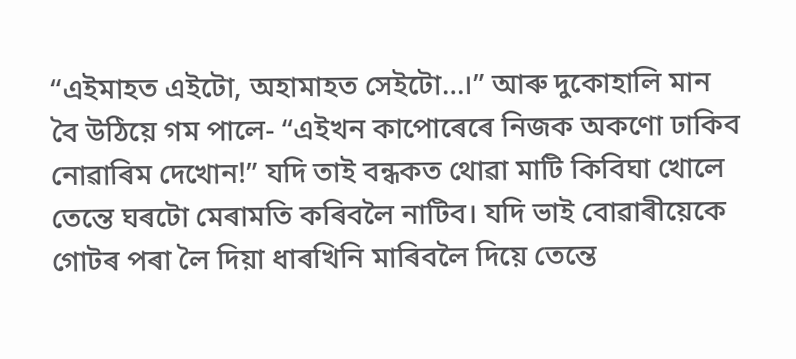“এইমাহত এইটো, অহামাহত সেইটো…।” আৰু দুকোহালি মান বৈ উঠিয়ে গম পালে- “এইখন কাপোৰেৰে নিজক অকণো ঢাকিব নোৱাৰিম দেখোন!” যদি তাই বন্ধকত থোৱা মাটি কিবিঘা খোলে তেন্তে ঘৰটো মেৰামতি কৰিবলৈ নাটিব। যদি ভাই বোৱাৰীয়েকে গোটৰ পৰা লৈ দিয়া ধাৰখিনি মাৰিবলৈ দিয়ে তেন্তে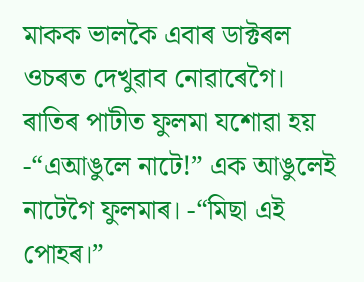মাকক ভালকৈ এবাৰ ডাক্টৰল ওচৰত দেখুৱাব নোৱাৰেগৈ।
ৰাতিৰ পাটীত ফুলমা যশোৱা হয়
-“এআঙুলে নাটে!” এক আঙুলেই নাটেগৈ ফুলমাৰ। -“মিছা এই পোহৰ।”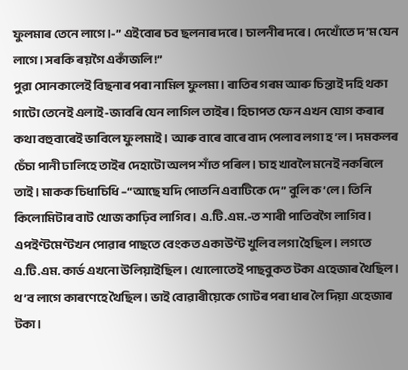ফুলমাৰ তেনে লাগে।-” এইবোৰ চব ছলনাৰ দৰে। চালনীৰ দৰে। দেখোঁতে দ’ম যেন লাগে। সৰকি ৰয়গৈ একাঁজলি!”
পুৱা সোনকালেই বিছনাৰ পৰা নামিল ফুলমা। ৰাতিৰ গৰম আৰু চিন্তাই দহি থকা গাটো তেনেই এলাই-জাবৰি যেন লাগিল তাইৰ। হিচাপত ফেন এখন যোগ কৰাৰ কথা বহুবাৰেই ভাবিলে ফুলমাই। আৰু বাৰে বাৰে বাদ পেলাব লগা হ’ল। দমকলৰ চেঁচা পানী ঢালিহে তাইৰ দেহাটো অলপ শাঁত পৰিল। চাহ খাবলৈ মনেই নকৰিলে তাই। মাকক চিধাচিধি –“আছে যদি পোতনি এবাটিকে দে” বুলি ক’লে। তিনি কিলোমিটাৰ বাট খোজ কাঢ়িব লাগিব। এ.টি.এম.-ত শাৰী পাতিবগৈ লাগিব।
এপইণ্টমেণ্টখন পোৱাৰ পাছতে বেংকত একাউণ্ট খুলিব লগা হৈছিল। লগতে এ.টি.এম. কাৰ্ড এখনো উলিয়াইছিল। খোলোতেই পাছবুকত টকা এহেজাৰ থৈছিল। থ’ব লাগে কাৰণেহে থৈছিল। ভাই বোৱাৰীয়েকে গোটৰ পৰা ধাৰ লৈ দিয়া এহেজাৰ টকা।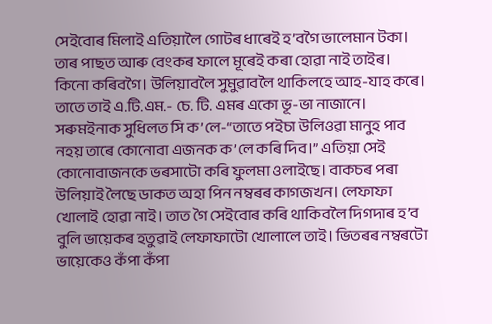সেইবোৰ মিলাই এতিয়ালৈ গোটৰ ধাৰেই হ’বগৈ ভালেমান টকা। তাৰ পাছত আৰু বেংকৰ ফালে মূৰেই কৰা হোৱা নাই তাইৰ। কিনো কৰিবগৈ। উলিয়াবলৈ সুমুৱাবলৈ থাকিলহে আহ-যাহ কৰে। তাতে তাই এ.টি.এম.- চে. টি. এমৰ একো ভূ-ভা নাজানে। সৰুমইনাক সুধিলত সি ক’লে-“তাতে পইচা উলিওৱা মানুহ পাব নহয় তাৰে কোনোবা এজনক ক’লে কৰি দিব।” এতিয়া সেই কোনোবাজনকে ভৰসাটো কৰি ফুলমা ওলাইছে। বাকচৰ পৰা উলিয়াই লৈছে ডাকত অহা পিন নম্বৰৰ কাগজখন। লেফাফা খোলাই হোৱা নাই। তাত গৈ সেইবোৰ কৰি থাকিবলৈ দিগদাৰ হ’ব বুলি ভায়েকৰ হতুৱাই লেফাফাটো খোলালে তাই। ভিতৰৰ নম্বৰটো ভায়েকেও কঁপা কঁপা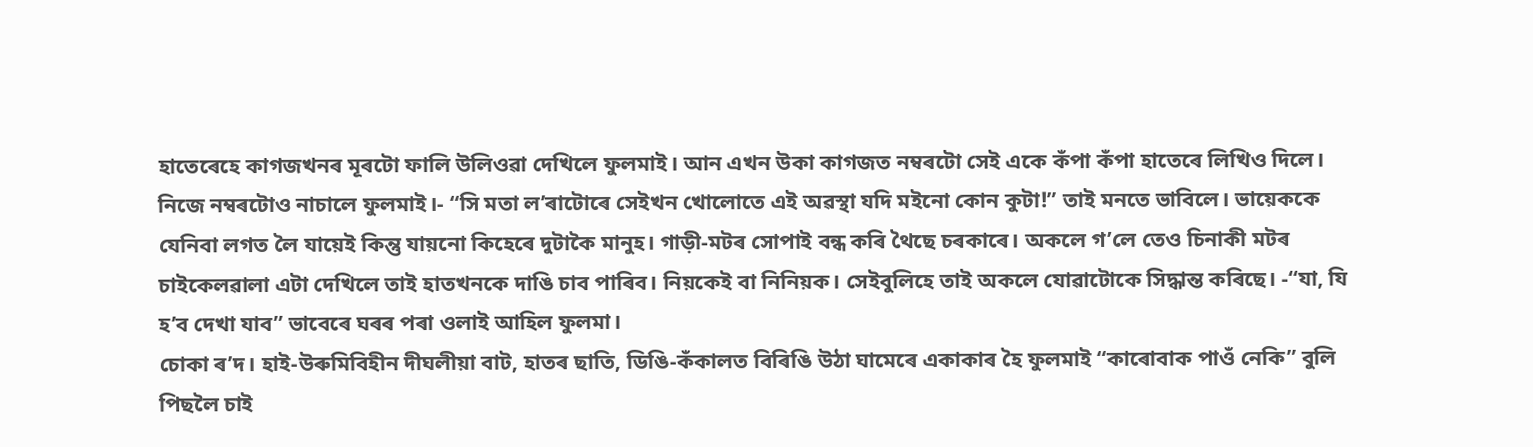হাতেৰেহে কাগজখনৰ মূৰটো ফালি উলিওৱা দেখিলে ফুলমাই। আন এখন উকা কাগজত নম্বৰটো সেই একে কঁপা কঁপা হাতেৰে লিখিও দিলে। নিজে নম্বৰটোও নাচালে ফুলমাই।- “সি মতা ল’ৰাটোৰে সেইখন খোলোতে এই অৱস্থা যদি মইনো কোন কুটা!” তাই মনতে ভাবিলে। ভায়েককে যেনিবা লগত লৈ যায়েই কিন্তু যায়নো কিহেৰে দুটাকৈ মানুহ। গাড়ী-মটৰ সোপাই বন্ধ কৰি থৈছে চৰকাৰে। অকলে গ’লে তেও চিনাকী মটৰ চাইকেলৱালা এটা দেখিলে তাই হাতখনকে দাঙি চাব পাৰিব। নিয়কেই বা নিনিয়ক। সেইবুলিহে তাই অকলে যোৱাটোকে সিদ্ধান্ত কৰিছে। -“যা, যি হ’ব দেখা যাব” ভাবেৰে ঘৰৰ পৰা ওলাই আহিল ফুলমা।
চোকা ৰ’দ। হাই-উৰুমিবিহীন দীঘলীয়া বাট, হাতৰ ছাতি, ডিঙি-কঁকালত বিৰিঙি উঠা ঘামেৰে একাকাৰ হৈ ফুলমাই “কাৰোবাক পাওঁ নেকি” বুলি পিছলৈ চাই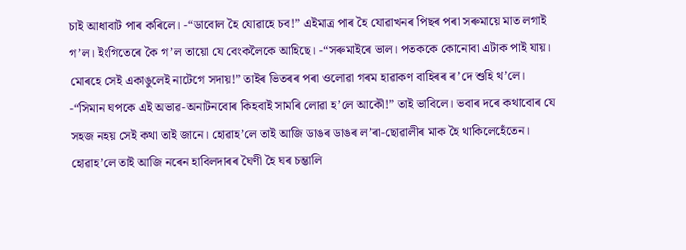চাই আধাবাট পাৰ কৰিলে। -“ডাবোল হৈ যোৱাহে চব!” এইমাত্ৰ পাৰ হৈ যোৱাখনৰ পিছৰ পৰা সৰুমায়ে মাত লগাই গ’ল। ইংগিতেৰে কৈ গ’ল তায়ো যে বেংকলৈকে আহিছে। -“সৰুমাইৰে ভাল। পতককে কোনোবা এটাক পাই যায়। মোৰহে সেই একাঙুলেই নাটেগে সদায়!” তাইৰ ভিতৰৰ পৰা ওলোৱা গৰম হাৱাকণ বাহিৰৰ ৰ’দে শুহি থ’লে। -“সিমান ঘপকে এই অভাৱ-অনাটনবোৰ কিহবাই সামৰি লোৱা হ’লে আকৌ!” তাই ভাবিলে। ভবাৰ দৰে কথাবোৰ যে সহজ নহয় সেই কথা তাই জানে। হোৱাহ’লে তাই আজি ডাঙৰ ডাঙৰ ল’ৰা-ছোৱালীৰ মাক হৈ থাকিলেহেঁতেন। হোৱাহ’লে তাই আজি নৰেন হাবিলদাৰৰ ঘৈণী হৈ ঘৰ চম্ভালি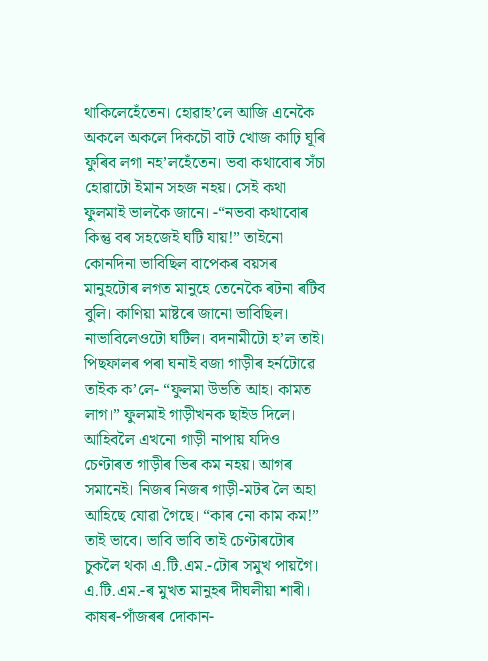থাকিলেহেঁতেন। হোৱাহ’লে আজি এনেকৈ অকলে অকলে দিকচৌ বাট খোজ কাঢ়ি ঘূৰি ফুৰিব লগা নহ’লহেঁতেন। ভবা কথাবোৰ সঁচা হোৱাটো ইমান সহজ নহয়। সেই কথা ফুলমাই ভালকৈ জানে। -“নভবা কথাবোৰ কিন্তু বৰ সহজেই ঘটি যায়!” তাইনো কোনদিনা ভাবিছিল বাপেকৰ বয়সৰ মানুহটোৰ লগত মানুহে তেনেকৈ ৰটনা ৰটিব বুলি। কাণিয়া মাষ্টৰে জানো ভাবিছিল। নাভাবিলেওটো ঘটিল। বদনামীটো হ’ল তাই।
পিছফালৰ পৰা ঘনাই বজা গাড়ীৰ হৰ্নটোৱে তাইক ক’লে- “ফুলমা উভতি আহ। কামত লাগ।” ফুলমাই গাড়ীখনক ছাইড দিলে। আহিবলৈ এখনো গাড়ী নাপায় যদিও চেণ্টাৰত গাড়ীৰ ভিৰ কম নহয়। আগৰ সমানেই। নিজৰ নিজৰ গাড়ী-মটৰ লৈ অহা আহিছে যোৱা গৈছে। “কাৰ নো কাম কম!” তাই ভাবে। ভাবি ভাবি তাই চেণ্টাৰটোৰ চুকলৈ থকা এ.টি.এম.-টোৰ সমুখ পায়গৈ। এ.টি.এম.-ৰ মুখত মানুহৰ দীঘলীয়া শাৰী। কাষৰ-পাঁজৰৰ দোকান-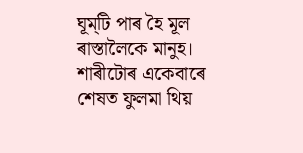ঘূম্টি পাৰ হৈ মূল ৰাস্তালৈকে মানুহ। শাৰীটোৰ একেবাৰে শেষত ফুলমা থিয়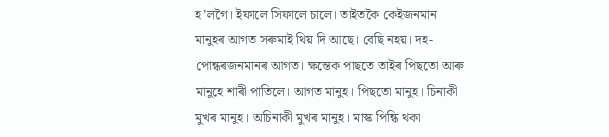হ’লগৈ। ইফালে সিফালে চালে। তাইতকৈ কেইজনমান মানুহৰ আগত সৰুমাই থিয় দি আছে। বেছি নহয়। দহ-পোন্ধৰজনমানৰ আগত। ক্ষন্তেক পাছতে তাইৰ পিছতো আৰু মানুহে শাৰী পাতিলে। আগত মানুহ। পিছতো মানুহ। চিনাকী মুখৰ মানুহ। অচিনাকী মুখৰ মানুহ। মাস্ক পিন্ধি থকা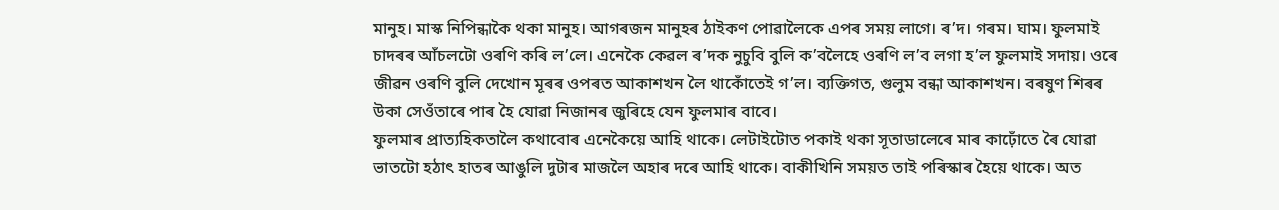মানুহ। মাস্ক নিপিন্ধাকৈ থকা মানুহ। আগৰজন মানুহৰ ঠাইকণ পোৱালৈকে এপৰ সময় লাগে। ৰ’দ। গৰম। ঘাম। ফুলমাই চাদৰৰ আঁচলটো ওৰণি কৰি ল’লে। এনেকৈ কেৱল ৰ’দক নুচুবি বুলি ক’বলৈহে ওৰণি ল’ব লগা হ’ল ফুলমাই সদায়। ওৰে জীৱন ওৰণি বুলি দেখোন মূৰৰ ওপৰত আকাশখন লৈ থাকোঁতেই গ’ল। ব্যক্তিগত, গুলুম বন্ধা আকাশখন। বৰষুণ শিৰৰ উকা সেওঁতাৰে পাৰ হৈ যোৱা নিজানৰ জুৰিহে যেন ফুলমাৰ বাবে।
ফুলমাৰ প্ৰাত্যহিকতালৈ কথাবোৰ এনেকৈয়ে আহি থাকে। লেটাইটোত পকাই থকা সূতাডালেৰে মাৰ কাঢ়োঁতে ৰৈ যোৱা ভাতটো হঠাৎ হাতৰ আঙুলি দুটাৰ মাজলৈ অহাৰ দৰে আহি থাকে। বাকীখিনি সময়ত তাই পৰিস্কাৰ হৈয়ে থাকে। অত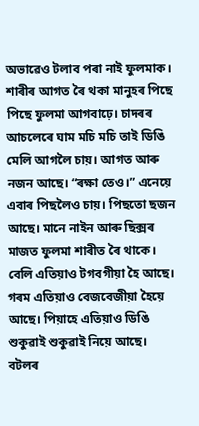অভাৱেও টলাব পৰা নাই ফুলমাক।
শাৰীৰ আগত ৰৈ থকা মানুহৰ পিছে পিছে ফুলমা আগবাঢ়ে। চাদৰৰ আচলেৰে ঘাম মচি মচি তাই ডিঙি মেলি আগলৈ চায়। আগত আৰু নজন আছে। “ৰক্ষা তেও।” এনেয়ে এবাৰ পিছলৈও চায়। পিছতো ছজন আছে। মানে নাইন আৰু ছিক্সৰ মাজত ফুলমা শাৰীত ৰৈ থাকে। বেলি এতিয়াও টগবগীয়া হৈ আছে। গৰম এতিয়াও বেজবেজীয়া হৈয়ে আছে। পিয়াহে এতিয়াও ডিঙি শুকুৱাই শুকুৱাই নিয়ে আছে। বটলৰ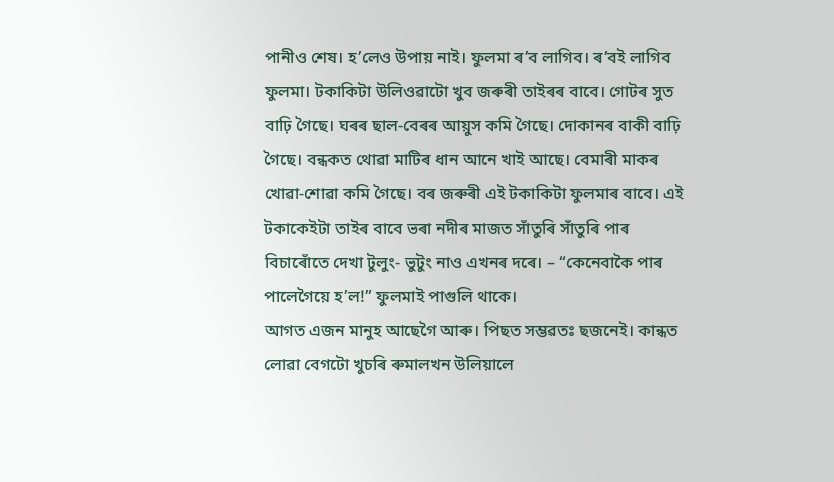পানীও শেষ। হ’লেও উপায় নাই। ফুলমা ৰ’ব লাগিব। ৰ’বই লাগিব ফুলমা। টকাকিটা উলিওৱাটো খুব জৰুৰী তাইৰৰ বাবে। গোটৰ সুত বাঢ়ি গৈছে। ঘৰৰ ছাল-বেৰৰ আয়ুস কমি গৈছে। দোকানৰ বাকী বাঢ়ি গৈছে। বন্ধকত থোৱা মাটিৰ ধান আনে খাই আছে। বেমাৰী মাকৰ খোৱা-শোৱা কমি গৈছে। বৰ জৰুৰী এই টকাকিটা ফুলমাৰ বাবে। এই টকাকেইটা তাইৰ বাবে ভৰা নদীৰ মাজত সাঁতুৰি সাঁতুৰি পাৰ বিচাৰোঁতে দেখা টুলুং- ভুটুং নাও এখনৰ দৰে। – “কেনেবাকৈ পাৰ পালেগৈয়ে হ’ল!” ফুলমাই পাগুলি থাকে।
আগত এজন মানুহ আছেগৈ আৰু। পিছত সম্ভৱতঃ ছজনেই। কান্ধত লোৱা বেগটো খুচৰি ৰুমালখন উলিয়ালে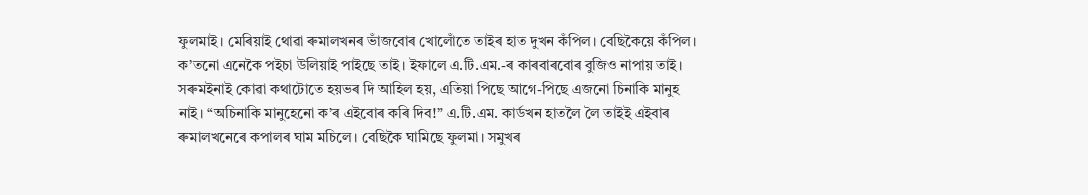ফুলমাই। মেৰিয়াই থোৱা ৰুমালখনৰ ভাঁজবোৰ খোলোঁতে তাইৰ হাত দুখন কঁপিল। বেছিকৈয়ে কঁপিল। ক’তনো এনেকৈ পইচা উলিয়াই পাইছে তাই। ইফালে এ.টি.এম.-ৰ কাৰবাৰবোৰ বুজিও নাপায় তাই। সৰুমইনাই কোৱা কথাটোতে হয়ভৰ দি আহিল হয়, এতিয়া পিছে আগে-পিছে এজনো চিনাকি মানুহ নাই। “অচিনাকি মানুহেনো ক’ৰ এইবোৰ কৰি দিব!” এ.টি.এম. কাৰ্ডখন হাতলৈ লৈ তাইই এইবাৰ ৰুমালখনেৰে কপালৰ ঘাম মচিলে। বেছিকৈ ঘামিছে ফুলমা। সমুখৰ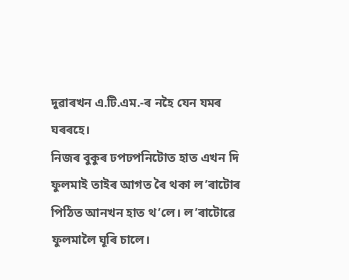দুৱাৰখন এ.টি.এম.-ৰ নহৈ যেন যমৰ ঘৰৰহে।
নিজৰ বুকুৰ ঢপঢপনিটোত হাত এখন দি ফুলমাই তাইৰ আগত ৰৈ থকা ল’ৰাটোৰ পিঠিত আনখন হাত থ’লে। ল’ৰাটোৱে ফুলমালৈ ঘূৰি চালে।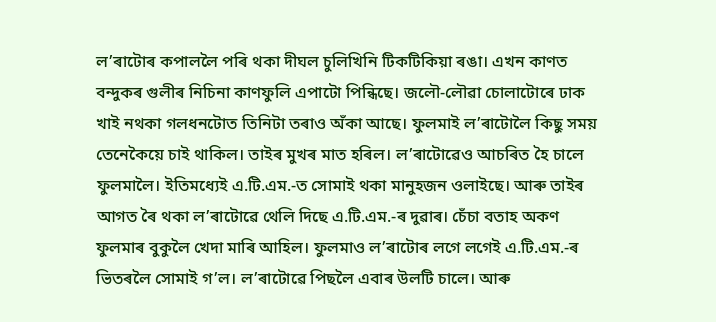ল’ৰাটোৰ কপাললৈ পৰি থকা দীঘল চুলিখিনি টিকটিকিয়া ৰঙা। এখন কাণত বন্দুকৰ গুলীৰ নিচিনা কাণফুলি এপাটো পিন্ধিছে। জলৌ-লৌৱা চোলাটোৰে ঢাক খাই নথকা গলধনটোত তিনিটা তৰাও অঁকা আছে। ফুলমাই ল’ৰাটোলৈ কিছু সময় তেনেকৈয়ে চাই থাকিল। তাইৰ মুখৰ মাত হৰিল। ল’ৰাটোৱেও আচৰিত হৈ চালে ফুলমালৈ। ইতিমধ্যেই এ.টি.এম.-ত সোমাই থকা মানুহজন ওলাইছে। আৰু তাইৰ আগত ৰৈ থকা ল’ৰাটোৱে থেলি দিছে এ.টি.এম.-ৰ দুৱাৰ। চেঁচা বতাহ অকণ ফুলমাৰ বুকুলৈ খেদা মাৰি আহিল। ফুলমাও ল’ৰাটোৰ লগে লগেই এ.টি.এম.-ৰ ভিতৰলৈ সোমাই গ’ল। ল’ৰাটোৱে পিছলৈ এবাৰ উলটি চালে। আৰু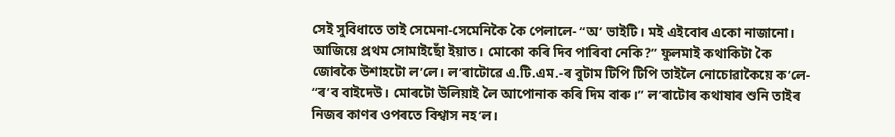সেই সুবিধাতে তাই সেমেনা-সেমেনিকৈ কৈ পেলালে- “অ’ ভাইটি। মই এইবোৰ একো নাজানো। আজিয়ে প্ৰথম সোমাইছোঁ ইয়াত। মোকো কৰি দিব পাৰিবা নেকি?” ফুলমাই কথাকিটা কৈ জোৰকৈ উশাহটো ল’লে। ল’ৰাটোৱে এ.টি.এম.-ৰ বুটাম টিপি টিপি তাইলৈ নোচোৱাকৈয়ে ক’লে- “ৰ’ব বাইদেউ। মোৰটো উলিয়াই লৈ আপোনাক কৰি দিম বাৰু।” ল’ৰাটোৰ কথাষাৰ শুনি তাইৰ নিজৰ কাণৰ ওপৰতে বিশ্বাস নহ’ল।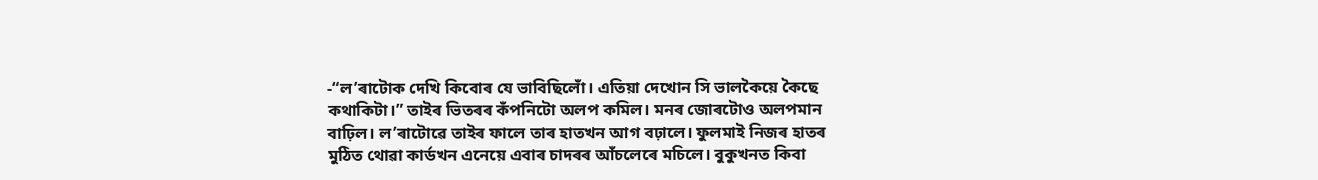-“ল’ৰাটোক দেখি কিবোৰ যে ভাবিছিলোঁ। এতিয়া দেখোন সি ভালকৈয়ে কৈছে কথাকিটা।” তাইৰ ভিতৰৰ কঁপনিটো অলপ কমিল। মনৰ জোৰটোও অলপমান বাঢ়িল। ল’ৰাটোৱে তাইৰ ফালে তাৰ হাতখন আগ বঢ়ালে। ফুলমাই নিজৰ হাতৰ মুঠিত থোৱা কাৰ্ডখন এনেয়ে এবাৰ চাদৰৰ আঁচলেৰে মচিলে। বুকুখনত কিবা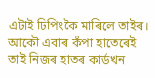এটাই ঢিপিংকৈ মাৰিলে তাইৰ। আকৌ এবাৰ কঁপা হাতেৰেই তাই নিজৰ হাতৰ কাৰ্ডখন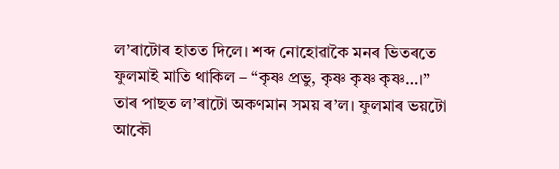ল’ৰাটোৰ হাতত দিলে। শব্দ নোহোৱাকৈ মনৰ ভিতৰতে ফুলমাই মাতি থাকিল – “কৃষ্ণ প্ৰভু, কৃষ্ণ কৃষ্ণ কৃষ্ণ…।”
তাৰ পাছত ল’ৰাটো অকণমান সময় ৰ’ল। ফুলমাৰ ভয়টো আকৌ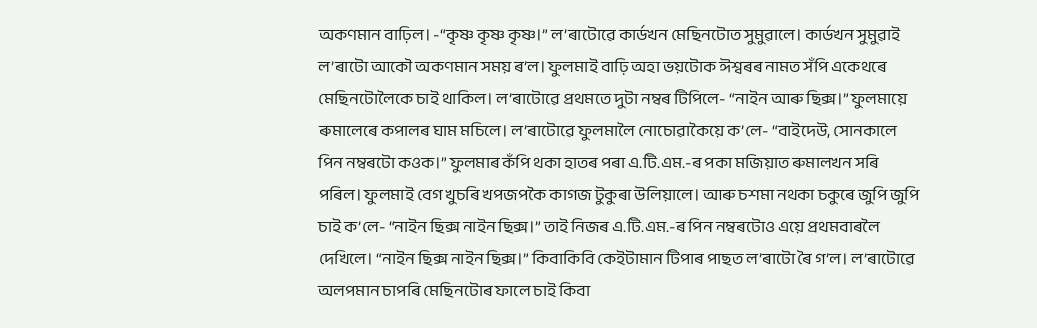অকণমান বাঢ়িল। -“কৃষ্ণ কৃষ্ণ কৃষ্ণ।” ল’ৰাটোৱে কাৰ্ডখন মেছিনটোত সুমুৱালে। কাৰ্ডখন সুমুৱাই ল’ৰাটো আকৌ অকণমান সময় ৰ’ল। ফুলমাই বাঢ়ি অহা ভয়টোক ঈশ্বৰৰ নামত সঁপি একেথৰে মেছিনটোলৈকে চাই থাকিল। ল’ৰাটোৱে প্ৰথমতে দুটা নম্বৰ টিপিলে- “নাইন আৰু ছিক্স।” ফুলমায়ে ৰুমালেৰে কপালৰ ঘাম মচিলে। ল’ৰাটোৱে ফুলমালৈ নোচোৱাকৈয়ে ক’লে- “বাইদেউ, সোনকালে পিন নম্বৰটো কওক।” ফুলমাৰ কঁপি থকা হাতৰ পৰা এ.টি.এম.-ৰ পকা মজিয়াত ৰুমালখন সৰি পৰিল। ফুলমাই বেগ খুচৰি খপজপকৈ কাগজ টুকুৰা উলিয়ালে। আৰু চশমা নথকা চকুৰে জুপি জুপি চাই ক’লে- “নাইন ছিক্স নাইন ছিক্স।” তাই নিজৰ এ.টি.এম.-ৰ পিন নম্বৰটোও এয়ে প্ৰথমবাৰলৈ দেখিলে। “নাইন ছিক্স নাইন ছিক্স।” কিবাকিবি কেইটামান টিপাৰ পাছত ল’ৰাটো ৰৈ গ’ল। ল’ৰাটোৱে অলপমান চাপৰি মেছিনটোৰ ফালে চাই কিবা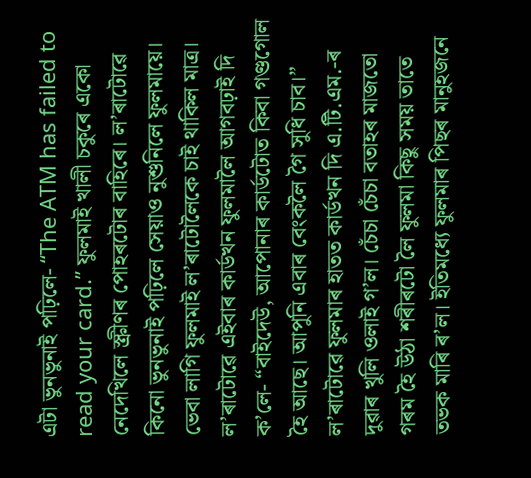এটা ভুনভুনাই পঢ়িলে- “The ATM has failed to read your card.” ফুলমাই খালী চকুৰে একো নেদেখিলে স্ক্ৰীণৰ পোহৰটোৰ বাহিৰে। ল’ৰাটোৱে কিনো ভুনভুনাই পঢ়িলে সেয়াও নুশুনিলে ফুলমায়ে। ভেবা লাগি ফুলমাই ল’ৰাটোলৈকে চাই থাকিল মাত্ৰ। ল’ৰাটোৱে এইবাৰ কাৰ্ডখন ফুলমালৈ আগবঢ়াই দি ক’লে- “বাইদেউ, আপোনাৰ কাৰ্ডটোত কিবা গণ্ডগোল হৈ আছে। আপুনি এবাৰ বেংকলৈ গৈ সুধি চাব।”
ল’ৰাটোৱে ফুলমাৰ হাতত কাৰ্ডখন দি এ.টি.এম.-ৰ দুৱাৰ খুলি ওলাই গ’ল। চেঁচা চেঁচা বতাহৰ মাজতো গৰম হৈ উঠা শৰীৰটো লৈ ফুলমা কিছু সময় তাতে তভক মাৰি ৰ’ল। ইতিমধ্যে ফুলমাৰ পিছৰ মানুহজনে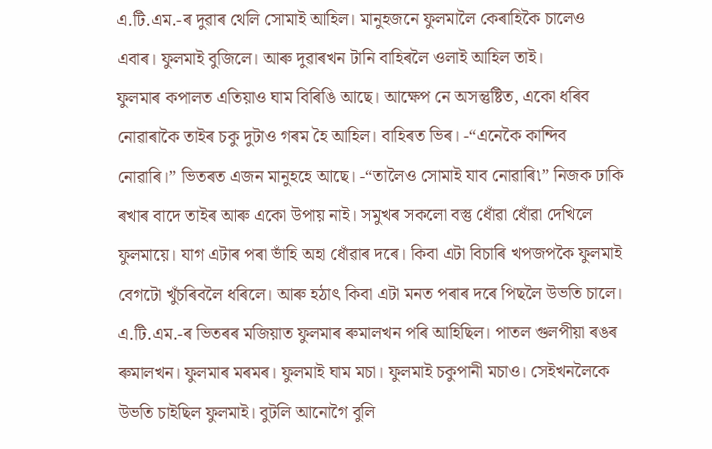এ.টি.এম.-ৰ দুৱাৰ থেলি সোমাই আহিল। মানুহজনে ফুলমালৈ কেৰাহিকৈ চালেও এবাৰ। ফুলমাই বুজিলে। আৰু দুৱাৰখন টানি বাহিৰলৈ ওলাই আহিল তাই।
ফুলমাৰ কপালত এতিয়াও ঘাম বিৰিঙি আছে। আক্ষেপ নে অসন্তুষ্টিত, একো ধৰিব নোৱাৰাকৈ তাইৰ চকু দুটাও গৰম হৈ আহিল। বাহিৰত ভিৰ। -“এনেকৈ কান্দিব নোৱাৰি।” ভিতৰত এজন মানুহহে আছে। -“তালৈও সোমাই যাব নোৱাৰি৷” নিজক ঢাকি ৰখাৰ বাদে তাইৰ আৰু একো উপায় নাই। সমুখৰ সকলো বস্তু ধোঁৱা ধোঁৱা দেখিলে ফুলমায়ে। যাগ এটাৰ পৰা ভাঁহি অহা ধোঁৱাৰ দৰে। কিবা এটা বিচাৰি খপজপকৈ ফুলমাই বেগটো খুঁচৰিবলৈ ধৰিলে। আৰু হঠাৎ কিবা এটা মনত পৰাৰ দৰে পিছলৈ উভতি চালে।
এ.টি.এম.-ৰ ভিতৰৰ মজিয়াত ফুলমাৰ ৰুমালখন পৰি আহিছিল। পাতল গুলপীয়া ৰঙৰ ৰুমালখন। ফুলমাৰ মৰমৰ। ফুলমাই ঘাম মচা। ফুলমাই চকুপানী মচাও। সেইখনলৈকে উভতি চাইছিল ফুলমাই। বুটলি আনোগৈ বুলি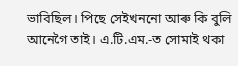ভাবিছিল। পিছে সেইখননো আৰু কি বুলি আনেগৈ তাই। এ.টি.এম.-ত সোমাই থকা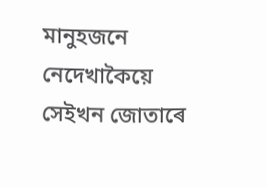মানুহজনে নেদেখাকৈয়ে সেইখন জোতাৰে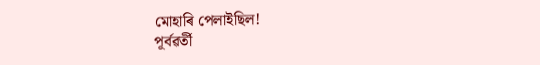মোহাৰি পেলাইছিল!
পূৰ্বৱৰ্তী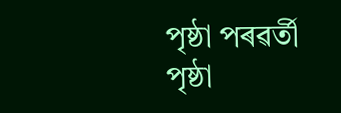পৃষ্ঠা পৰৱৰ্তী পৃষ্ঠা